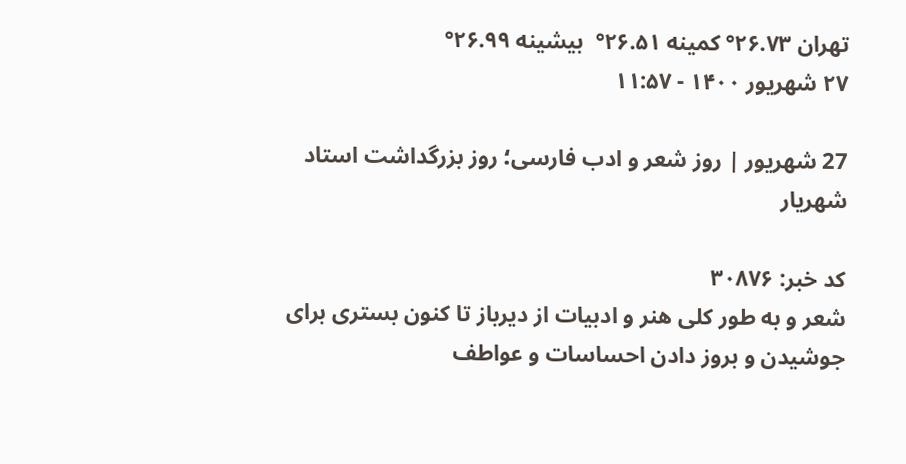تهران ۲۶.۷۳° كمينه ۲۶.۵۱°  بیشینه ۲۶.۹۹°
۲۷ شهريور ۱۴۰۰ - ۱۱:۵۷

27 شهریور | روز شعر و ادب فارسی؛ روز بزرگداشت استاد شهریار

کد خبر: ۳۰۸۷۶
شعر و به طور کلی هنر و ادبیات از دیرباز تا کنون بستری برای جوشیدن و بروز دادن احساسات و عواطف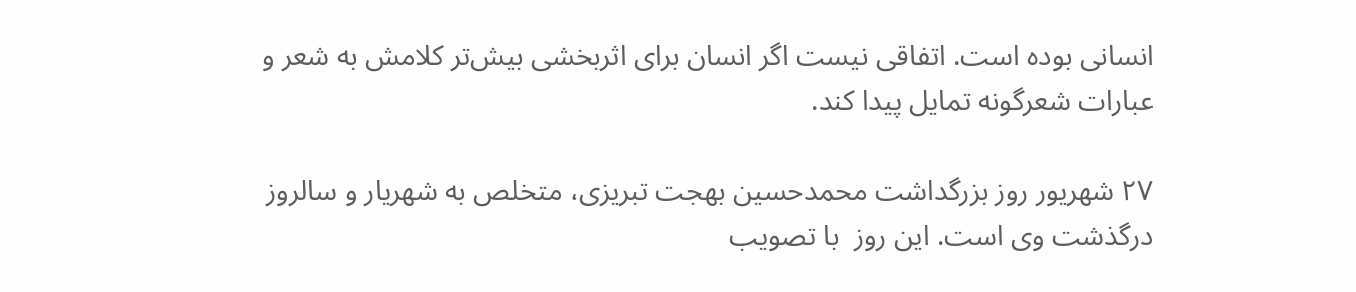انسانی بوده است. اتفاقی نیست اگر انسان برای اثربخشی بیش‌تر کلامش به شعر و عبارات شعرگونه تمایل پیدا کند.

۲۷ شهریور روز بزرگداشت محمدحسین بهجت تبریزی، متخلص به شهریار و سالروز درگذشت وی است. این روز  با تصویب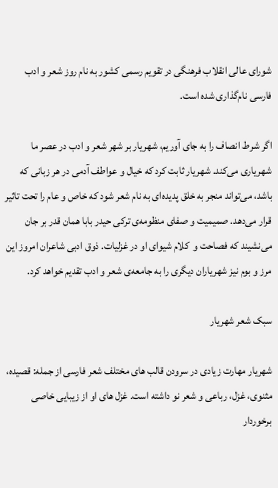شورای عالی انقلاب فرهنگی در تقویم رسمی کشور به نام روز شعر و ادب فارسی نام‌گذاری شده است.

اگر شرط انصاف را به جای آوریم، شهریار بر شهر شعر و ادب در عصر ما شهریاری می‌کند. شهریار ثابت کرد که خیال و عواطف آدمی در هر زبانی که باشد، می‌تواند منجر به خلق پدیده‌ای به نام شعر شود که خاص و عام را تحت تاثیر قرار می‌دهد. صمیمیت و صفای منظومه‌ی ترکی حیدر بابا همان قدر بر جان می‌نشیند که فصاحت و  کلام شیوای او در غزلیات. ذوق ادبی شاعران امروز این مرز و بوم نیز شهریاران دیگری را به جامعه‌ی شعر و ادب تقدیم خواهد کرد.

سبک شعر شهریار

شهریار مهارت زیادی در سرودن قالب های مختلف شعر فارسی از جمله: قصیده، مثنوی، غزل، رباعی و شعر نو داشته است. غزل های او از زیبایی خاصی برخوردار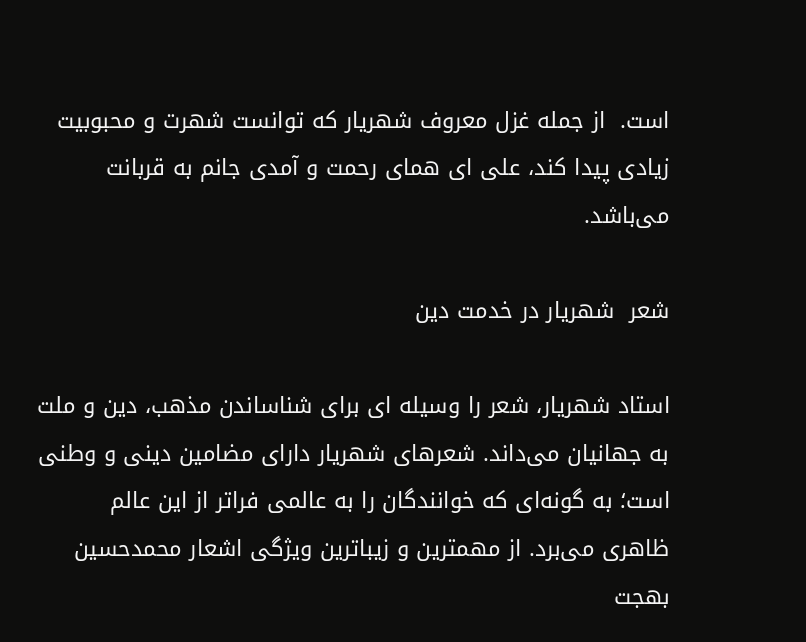است.  از جمله غزل معروف شهریار که توانست شهرت و محبوبیت زیادی پیدا کند، علی ای همای رحمت و آمدی جانم به قربانت می‌باشد.

شعر  شهریار در خدمت دین

استاد شهریار، شعر را وسیله ای برای شناساندن مذهب، دین و ملت به جهانیان می‌داند. شعرهای شهریار دارای مضامین دینی و وطنی است؛ به گونه‌ای که خوانندگان را به عالمی فراتر از این عالم ظاهری می‌برد. از مهمترین و زیباترین ویژگی اشعار محمدحسین بهجت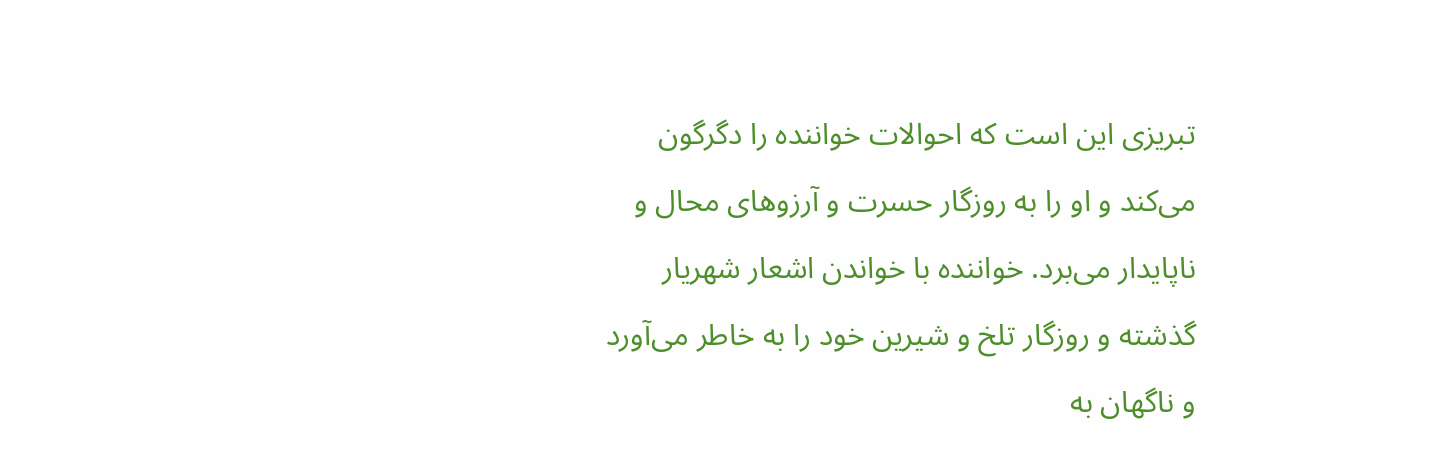تبریزی این است که احوالات خواننده را دگرگون می‌کند و او را به روزگار حسرت و آرزوهای محال و ناپایدار می‌برد. خواننده با خواندن اشعار شهریار گذشته و روزگار تلخ و شیرین خود را به خاطر می‌آورد و ناگهان به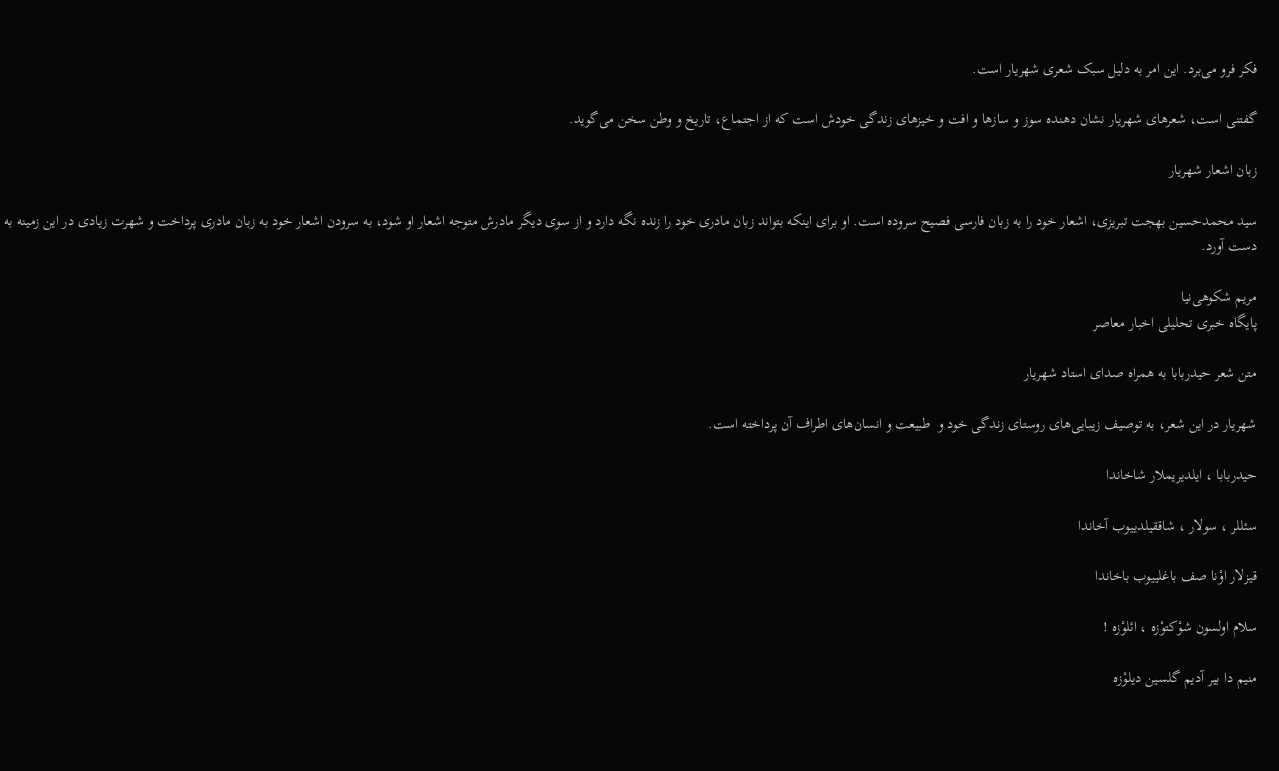فکر فرو می‌برد. این امر به دلیل سبک شعری شهریار است.

گفتنی است، شعرهای شهریار نشان دهنده سوز و سازها و افت و خیز‌های زندگی خودش است که از اجتماع، تاریخ و وطن سخن می‌گوید.

زبان اشعار شهریار

سید محمدحسین بهجت تبریزی، اشعار خود را به زبان فارسی فصیح سروده است. او برای اینکه بتواند زبان مادری خود را زنده نگه دارد و از سوی دیگر مادرش متوجه اشعار او شود، به سرودن اشعار خود به زبان مادری پرداخت و شهرت زیادی در این زمینه به دست آورد.

مریم شکوهی‌نیا
پایگاه خبری تحلیلی اخبار معاصر

متن شعر حیدربابا به همراه صدای استاد شهریار

شهریار در این شعر، به توصیف زیبایی‌های روستای زندگی خود و  طبیعت و انسان‌های اطراف آن پرداخته است.

حیدربابا ، ایلدیریملار شاخاندا

سئللر ، سولار ، شاققیلدییوب آخاندا

قیزلار اوْنا صف باغلییوب باخاندا

سلام اولسون شوْکتوْزه ، ائلوْزه !

منیم دا بیر آدیم گلسین دیلوْزه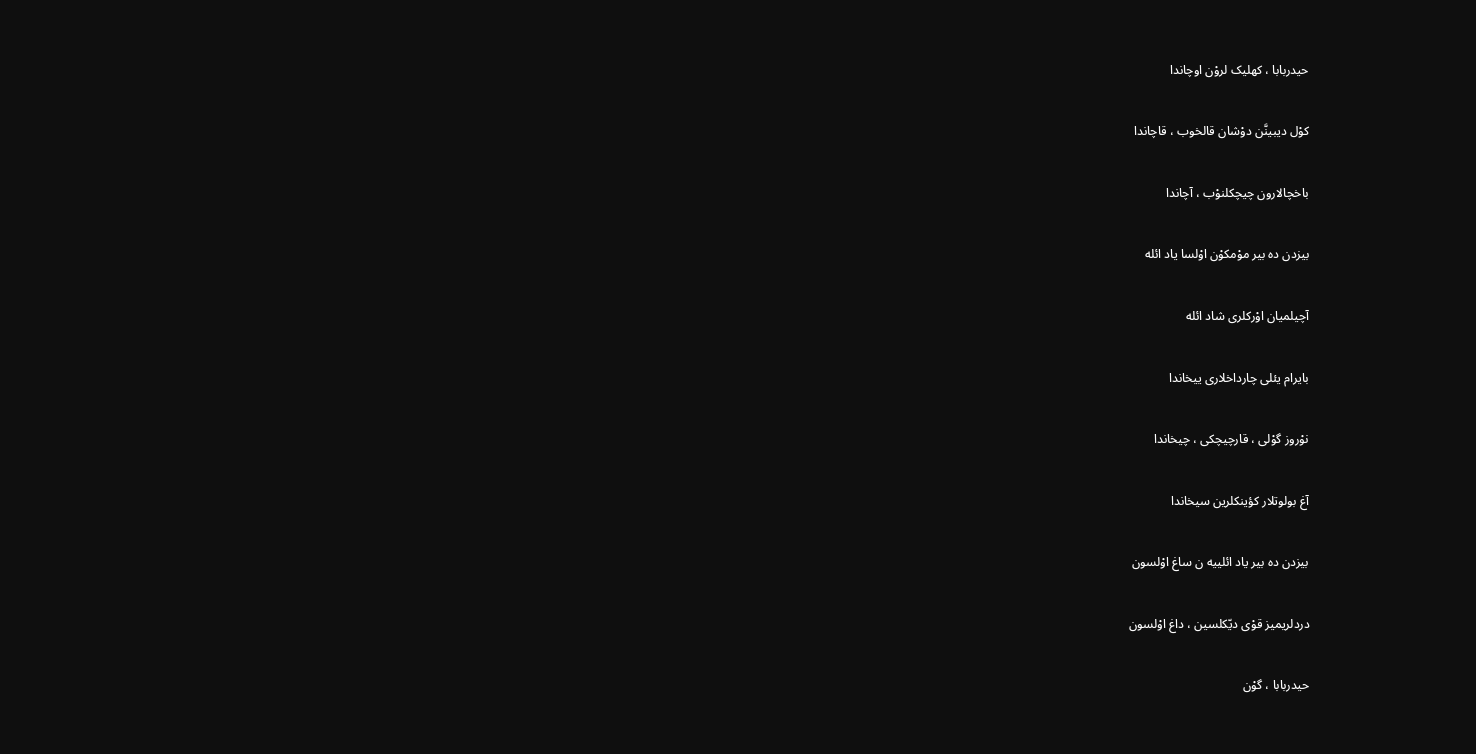حیدربابا ، کهلیک لروْن اوچاندا

کوْل دیبینَّن دوْشان قالخوب ، قاچاندا

باخچالارون چیچکلنوْب ، آچاندا

بیزدن ده بیر موْمکوْن اوْلسا یاد ائله

آچیلمیان اوْرکلرى شاد ائله

بایرام یئلى چارداخلارى ییخاندا

نوْروز گوْلى ، قارچیچکى ، چیخاندا

آغ بولوتلار کؤینکلرین سیخاندا

بیزدن ده بیر یاد ائلییه ن ساغ اوْلسون

دردلریمیز قوْى دیّکلسین ، داغ اوْلسون

حیدربابا ، گوْن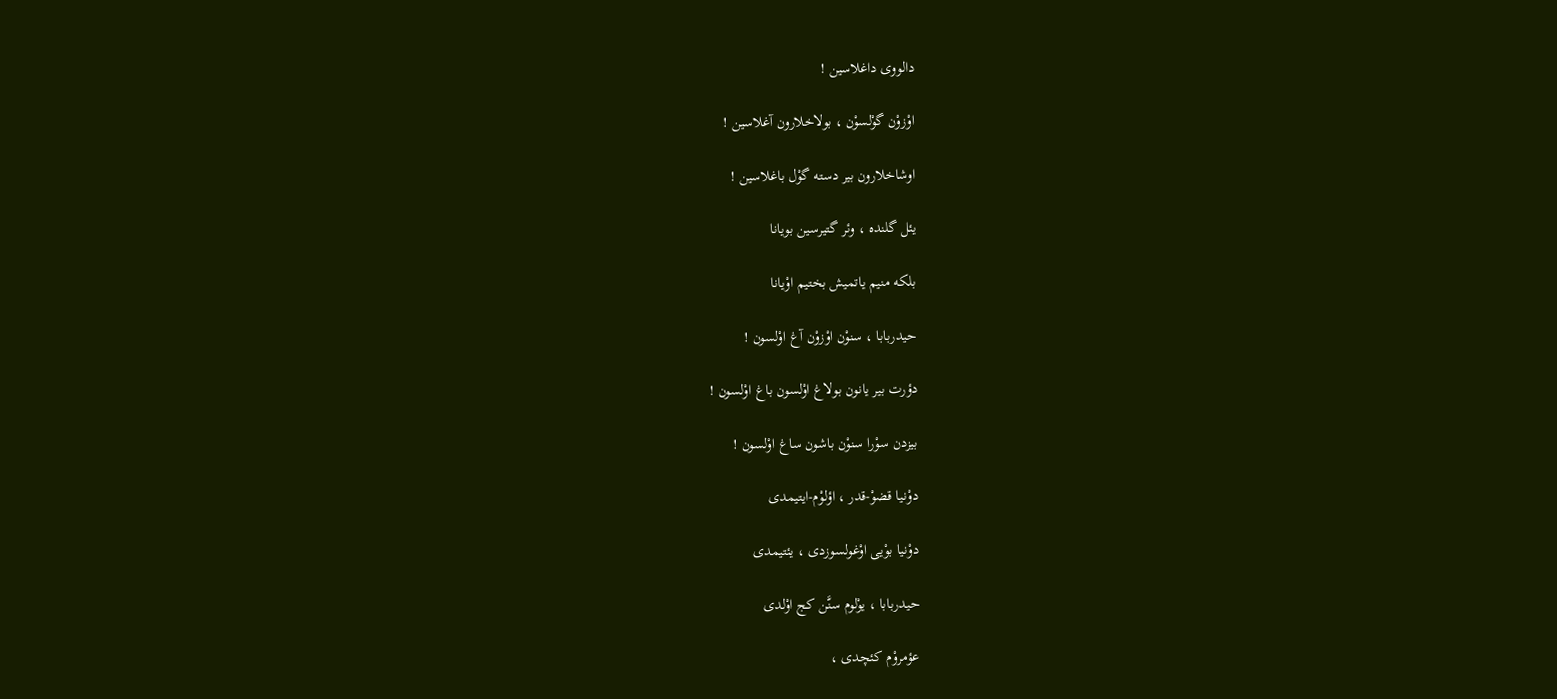دالووى داغلاسین !

اوْزوْن گوْلسوْن ، بولاخلارون آغلاسین !

اوشاخلارون بیر دسته گوْل باغلاسین !

یئل گلنده ، وئر گتیرسین بویانا

بلکه منیم یاتمیش بختیم اوْیانا

حیدربابا ،‌ سنوْن اوْزوْن آغ اوْلسون !

دؤرت بیر یانون بولاغ اوْلسون باغ اوْلسون !

بیزدن سوْرا سنوْن باشون ساغ اوْلسون !

دوْنیا قضوْ-قدر ، اؤلوْم-ایتیمدى

دوْنیا بوْیى اوْغولسوزدى ، یئتیمدى

حیدربابا ، یوْلوم سنَّن کج اوْلدى

عؤمروْم کئچدى ،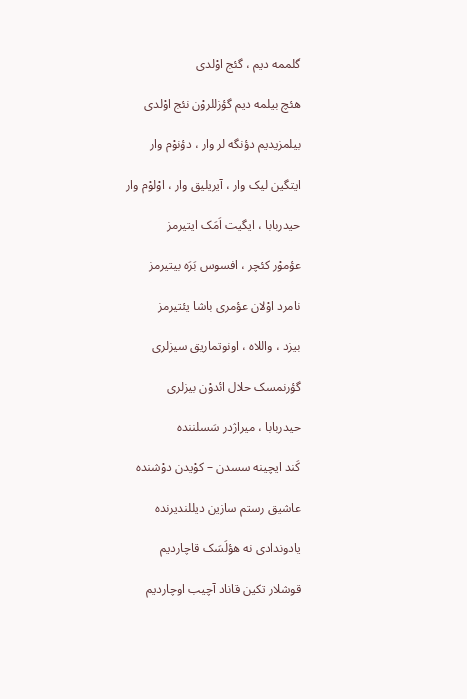گلممه دیم ، گئج اوْلدى

هئچ بیلمه دیم گؤزللروْن نئج اوْلدى

بیلمزیدیم دؤنگه لر وار ،‌ دؤنوْم وار

ایتگین لیک وار ، آیریلیق وار ، اوْلوْم وار

حیدربابا ، ایگیت اَمَک ایتیرمز

عؤموْر کئچر ، افسوس بَرَه بیتیرمز

نامرد اوْلان عؤمرى باشا یئتیرمز

بیزد ، واللاه ، اونوتماریق سیزلرى

گؤرنمسک حلال ائدوْن بیزلرى

حیدربابا ، میراژدر سَسلننده

کَند ایچینه سسدن – کوْیدن دوْشنده

عاشیق رستم سازین دیللندیرنده

یادوندادى نه هؤلَسَک قاچاردیم

قوشلار تکین قاناد آچیب اوچاردیم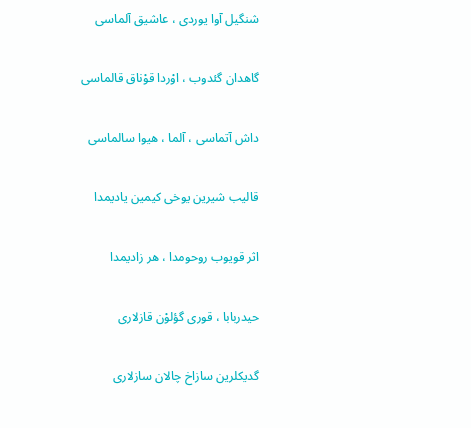شنگیل آوا یوردى ، عاشیق آلماسى

گاهدان گئدوب ، اوْردا قوْناق قالماسى

داش آتماسى ، آلما ،‌ هیوا سالماسى

قالیب شیرین یوخى کیمین یادیمدا

اثر قویوب روحومدا ، هر زادیمدا

حیدربابا ، قورى گؤلوْن قازلارى

گدیکلرین سازاخ چالان سازلارى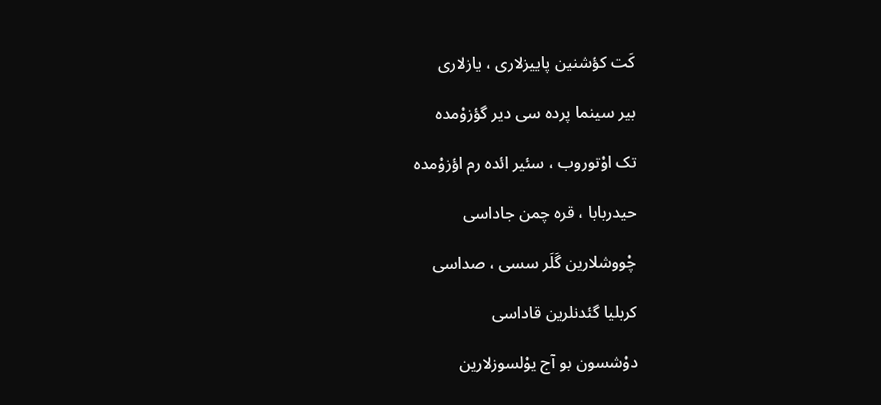کَت کؤشنین پاییزلارى ، یازلارى

بیر سینما پرده سى دیر گؤزوْمده

تک اوْتوروب ، سئیر ائده رم اؤزوْمده

حیدربابا ،‌ قره چمن جاداسى

چْووشلارین گَلَر سسى ، صداسى

کربلیا گئدنلرین قاداسى

دوْشسون بو آج یوْلسوزلارین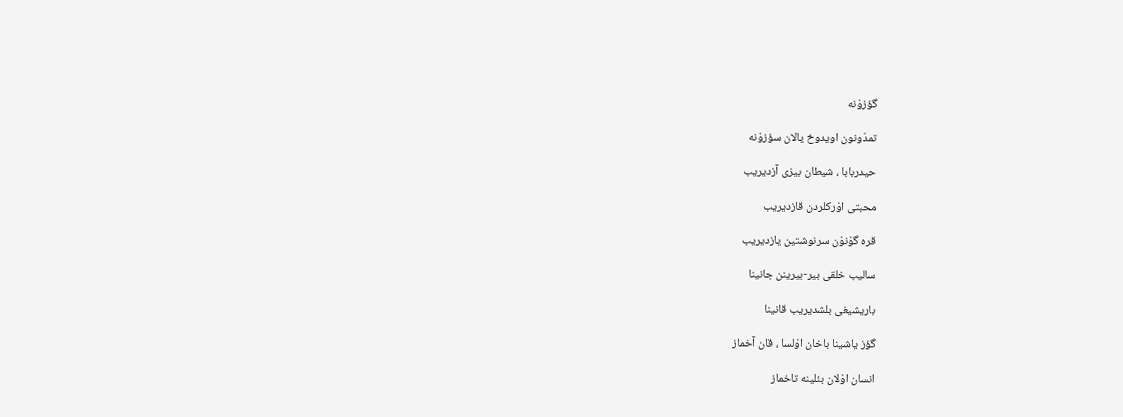گؤزوْنه

تمدّونون اویدوخ یالان سؤزوْنه

حیدربابا ، شیطان بیزى آزدیریب

محبتى اوْرکلردن قازدیریب

قره گوْنوْن سرنوشتین یازدیریب

سالیب خلقى بیر-بیرینن جانینا

باریشیغى بلشدیریب قانینا

گؤز یاشینا باخان اوْلسا ، قان آخماز

انسان اوْلان بئلینه تاخماز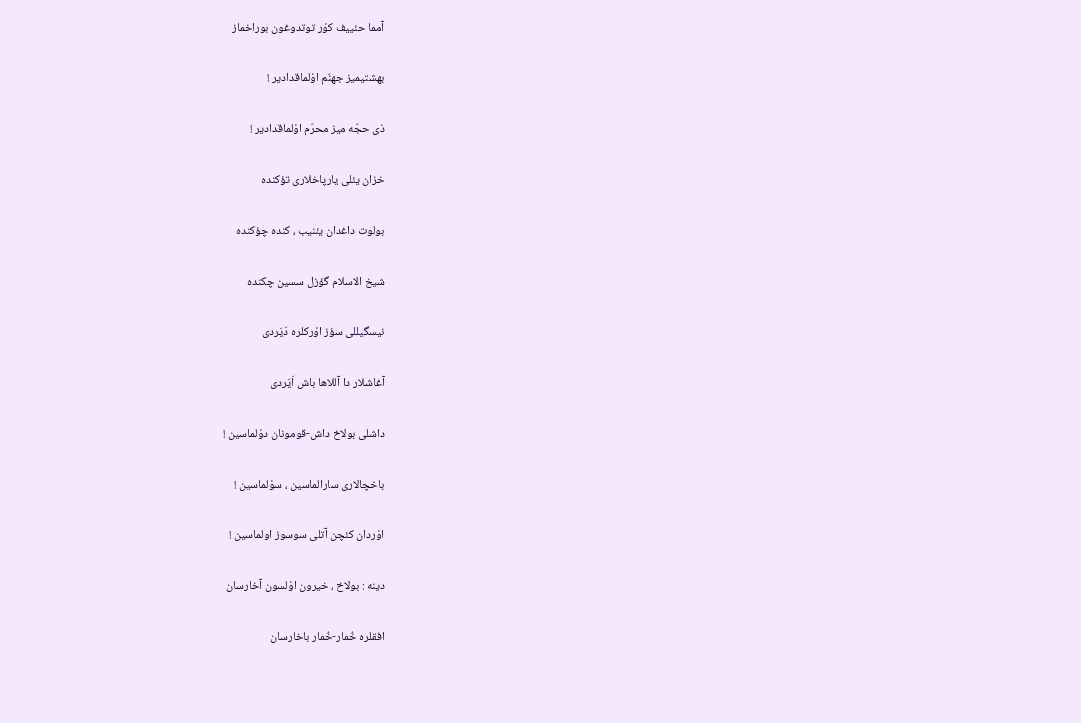آمما حئییف کوْر توتدوغون بوراخماز

بهشتیمیز جهنّم اوْلماقدادیر !

ذى حجّه میز محرّم اوْلماقدادیر !

خزان یئلى یارپاخلارى تؤکنده

بولوت داغدان یئنیب ، کنده چؤکنده

شیخ الاسلام گؤزل سسین چکنده

نیسگیللى سؤز اوْرکلره دَیَردى

آغاشلار دا آللاها باش اَیَردى

داشلى بولاخ داش-قومونان دوْلماسین !

باخچالارى سارالماسین ، سوْلماسین !

اوْردان کئچن آتلى سوسوز اولماسین !

دینه : بولاخ ، خیرون اوْلسون آخارسان

افقلره خُمار-خُمار باخارسان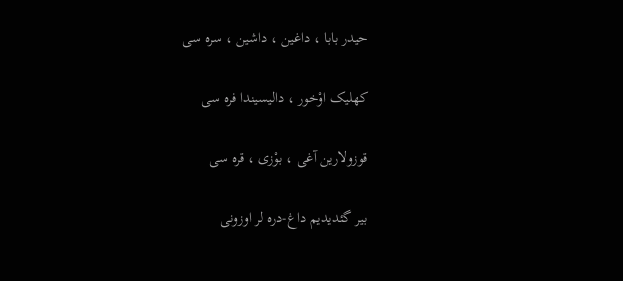حیدر بابا ، داغین ، داشین ، سره سى

کهلیک اوْخور ، دالیسیندا فره سى

قوزولارین آغى ، بوْزى ، قره سى

بیر گئدیدیم داغ-دره لر اوزونى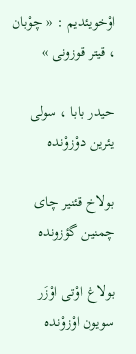اوْخویئدیم‌ : « چوْبان ، قیتر قوزونى »

حیدر بابا ، سولى یئرین دوْزوْنده

بولاخ قئنیر چاى چمنین گؤزونده

بولاغ اوْتى اوْزَر سویون اوْزوْنده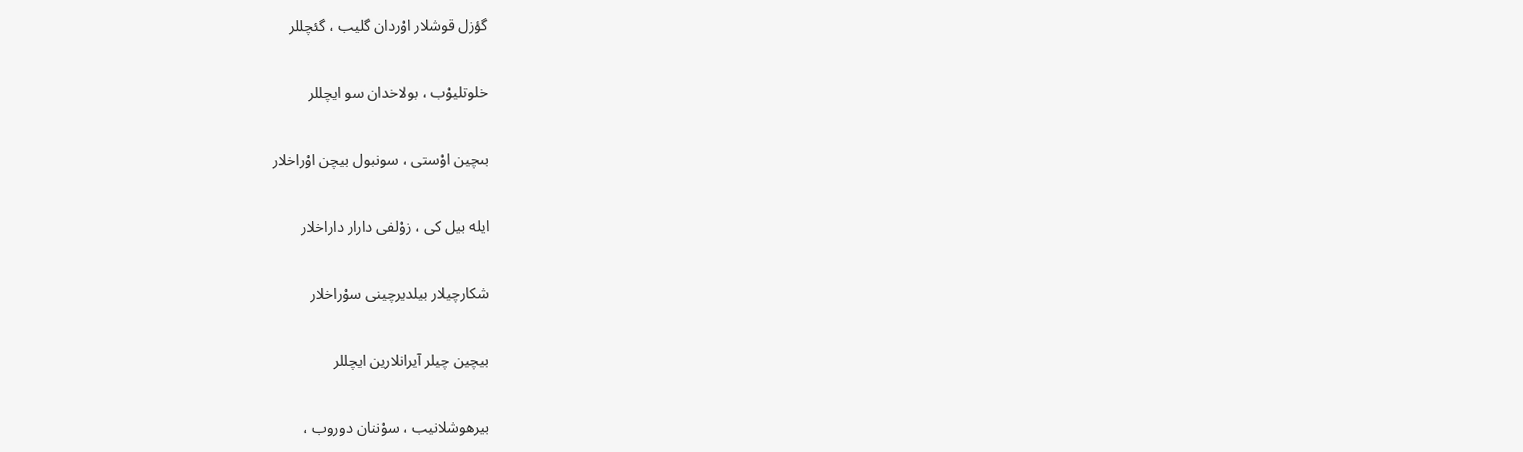گؤزل قوشلار اوْردان گلیب ، گئچللر

خلوتلیوْب ، بولاخدان سو ایچللر

بىچین اوْستى ، سونبول بیچن اوْراخلار

ایله بیل کى ، زوْلفى دارار داراخلار

شکارچیلار بیلدیرچینى سوْراخلار

بیچین چیلر آیرانلارین ایچللر

بیرهوشلانیب ، سوْننان دوروب ،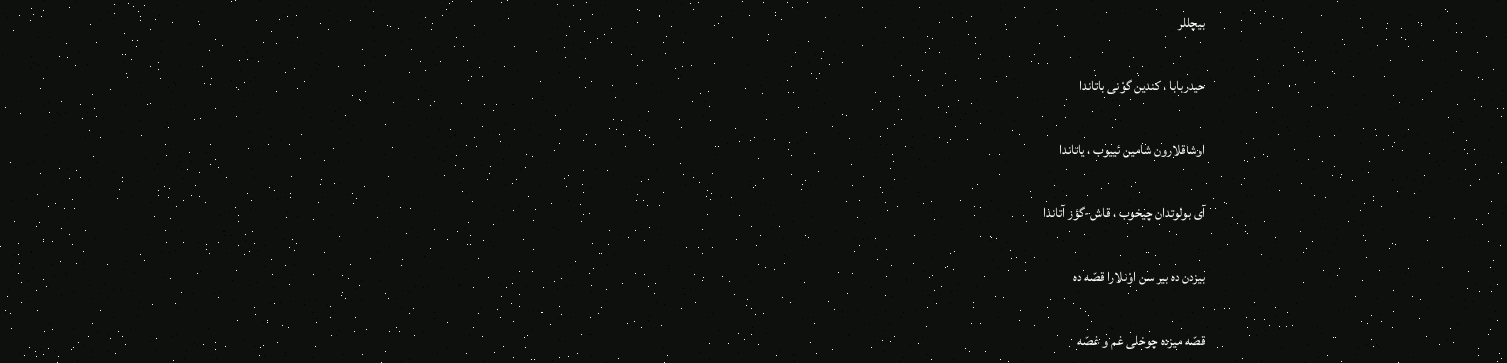بیچللر

حیدربابا ، کندین گوْنى باتاندا

اوشاقلارون شامین ئییوب ، یاتاندا

آى بولوتدان چیخوب ، قاش-گؤز آتاندا

بیزدن ده بیر سن اوْنلارا قصّه ده

قصّه میزده چوخلى غم و غصّه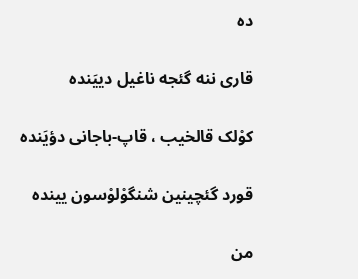ده

قارى ننه گئجه ناغیل دییَنده

کوْلک قالخیب ، قاپ-باجانى دؤیَنده

قورد گئچینین شنگوْلوْسون یینده

من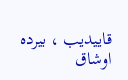قاییدیب ، بیرده اوشاق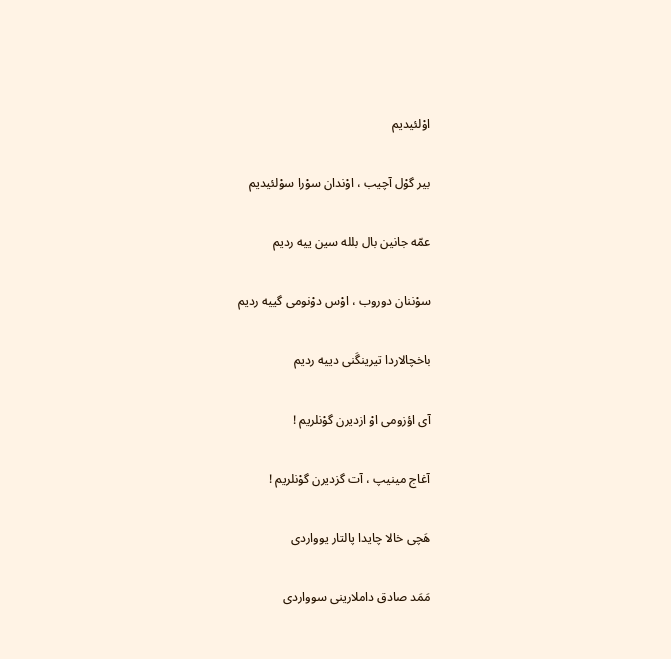اوْلئیدیم

بیر گوْل آچیب ، اوْندان سوْرا سوْلئیدیم

عمّه جانین بال بلله سین ییه ردیم

سوْننان دوروب ، اوْس دوْنومى گییه ردیم

باخچالاردا تیرینگَنى دییه ردیم

آى اؤزومى اوْ ازدیرن گوْنلریم !

آغاج مینیپ ، آت گزدیرن گوْنلریم !

هَچى خالا چایدا پالتار یوواردى

مَمَد صادق داملارینى سوواردى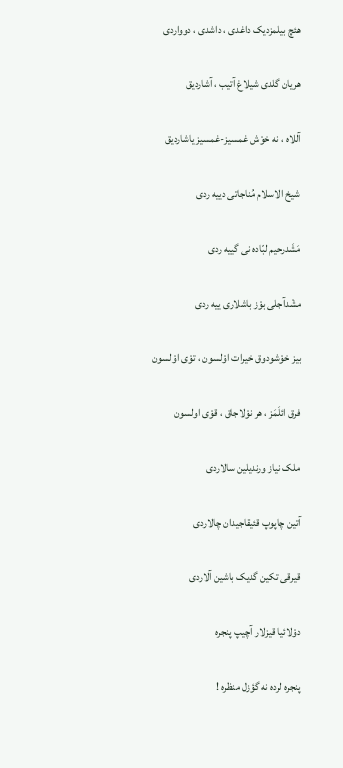هئچ بیلمزدیک داغدى ، داشدى ، دوواردى

هریان گلدى شیلاغ آتیب ، آشاردیق

آللاه ، نه خوْش غمسیز-غمسیز یاشاردیق

شیخ الاسلام مُناجاتى دییه ردى

مَشَدرحیم لبّاده نى گییه ردى

مشْدآجلى بوْز باشلارى ییه ردى

بیز خوْشودوق خیرات اوْلسون ، توْى اوْلسون

فرق ائلَمَز ، هر نوْلاجاق ، قوْى اولسون

ملک نیاز ورندیلین سالاردى

آتین چاپوپ قئیقاجیدان چالاردى

قیرقى تکین گدیک باشین آلاردى

دوْلائیا قیزلار آچیپ پنجره

پنجره لرده نه گؤزل منظره !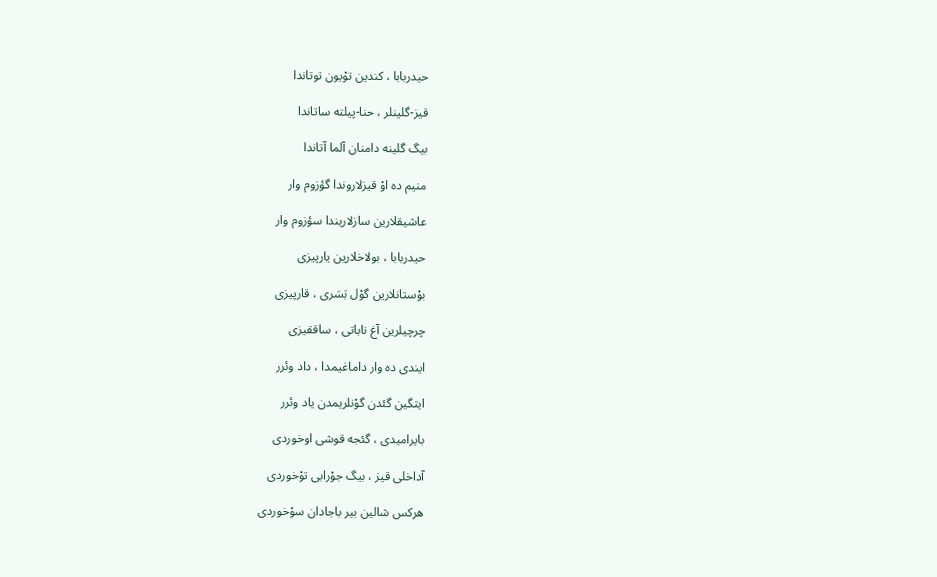حیدربابا ، کندین توْیون توتاندا

قیز-گلینلر ، حنا-پیلته ساتاندا

بیگ گلینه دامنان آلما آتاندا

منیم ده اوْ قیزلاروندا گؤزوم وار

عاشیقلارین سازلاریندا سؤزوم وار

حیدربابا ، بولاخلارین یارپیزى

بوْستانلارین گوْل بَسَرى ، قارپیزى

چرچیلرین آغ ناباتى ، ساققیزى

ایندى ده وار داماغیمدا ، داد وئرر

ایتگین گئدن گوْنلریمدن یاد وئرر

بایرامیدى ، گئجه قوشى اوخوردى

آداخلى قیز ، بیگ جوْرابى توْخوردى

هرکس شالین بیر باجادان سوْخوردى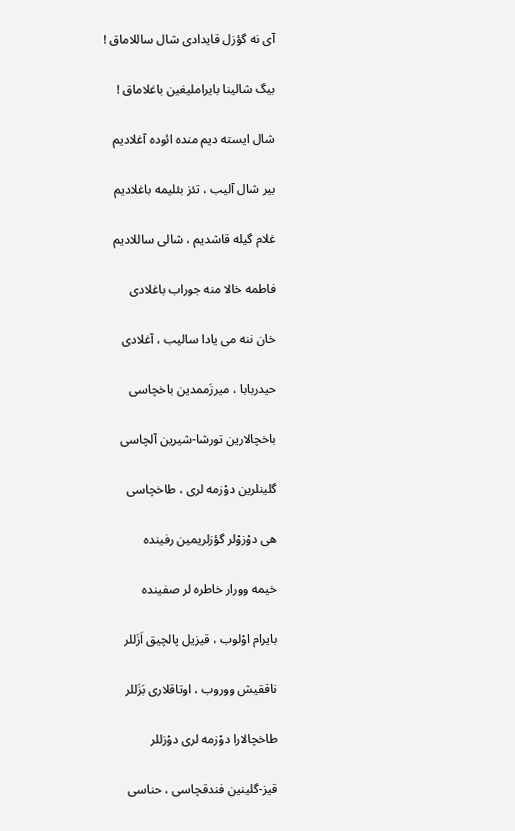آى نه گؤزل قایدادى شال ساللاماق !

بیگ شالینا بایراملیغین باغلاماق !

شال ایسته دیم منده ائوده آغلادیم

بیر شال آلیب ، تئز بئلیمه باغلادیم

غلام گیله قاشدیم ، شالى ساللادیم

فاطمه خالا منه جوراب باغلادى

خان ننه مى یادا سالیب ، آغلادى

حیدربابا ، میرزَممدین باخچاسى

باخچالارین تورشا-شیرین آلچاسى

گلینلرین دوْزمه لرى ، طاخچاسى

هى دوْزوْلر گؤزلریمین رفینده

خیمه وورار خاطره لر صفینده

بایرام اوْلوب ، قیزیل پالچیق اَزَللر

ناققیش ووروب ، اوتاقلارى بَزَللر

طاخچالارا دوْزمه لرى دوْزللر

قیز-گلینین فندقچاسى ، حناسى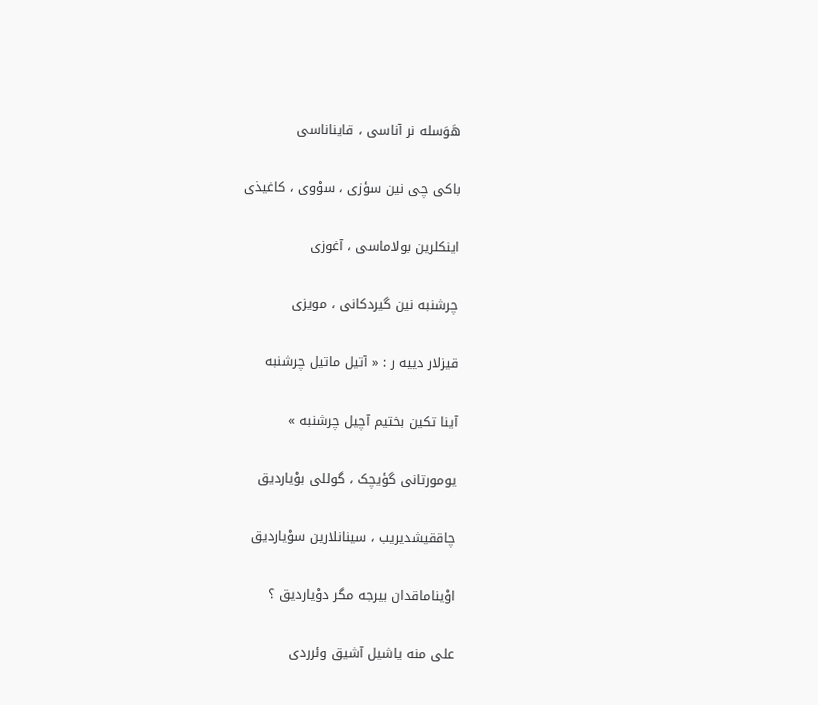هَوَسله نر آناسى ، قایناناسى

باکى چى نین سؤزى ، سوْوى ، کاغیذى

اینکلرین بولاماسى ، آغوزى

چرشنبه نین گیردکانى ، مویزى

قیزلار دییه ر : « آتیل ماتیل چرشنبه

آینا تکین بختیم آچیل چرشنبه »

یومورتانى گؤیچک ، گوللى بوْیاردیق

چاققیشدیریب ، سینانلارین سوْیاردیق

اوْیناماقدان بیرجه مگر دوْیاردیق ؟

على منه یاشیل آشیق وئرردى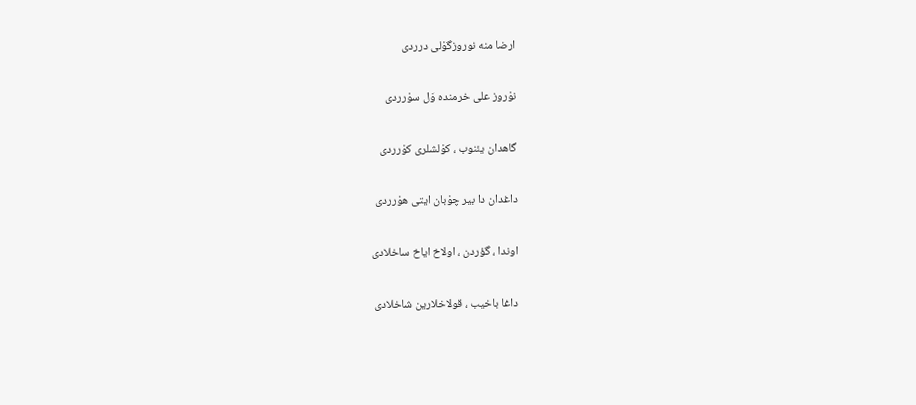ارضا منه نوروزگوْلى درردى

نوْروز على خرمنده وَل سوْرردى

گاهدان یئنوب ، کوْلشلرى کوْرردى

داغدان دا بیر چوْبان ایتى هوْرردى

اوندا ، گؤردن ، اولاخ ایاخ ساخلادى

داغا باخیب ، قولاخلارین شاخلادى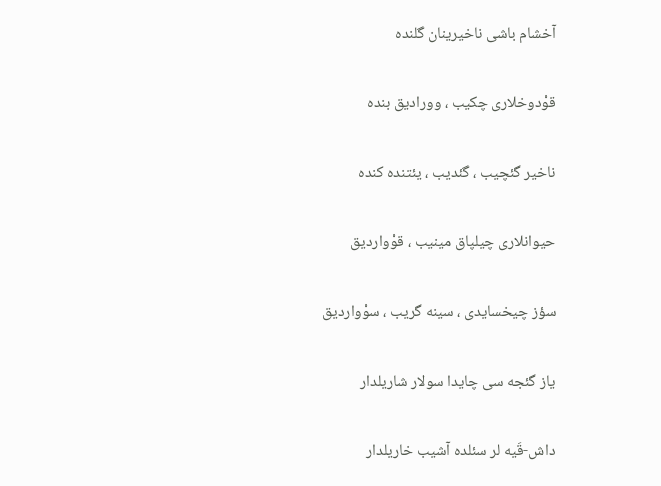آخشام باشى ناخیرینان گلنده

قوْدوخلارى چکیب ، وورادیق بنده

ناخیر گئچیب ، گئدیب ، یئتنده کنده

حیوانلارى چیلپاق مینیب ، قوْواردیق

سؤز چیخسایدى ، سینه گریب ، سوْواردیق

یاز گئجه سى چایدا سولار شاریلدار

داش-قَیه لر سئلده آشیب خاریلدار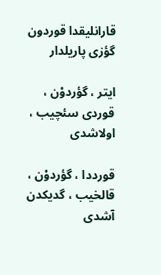قارانلیقدا قوردون گؤزى پاریلدار

ایتر ، گؤردوْن ، قوردى سئچیب ، اولاشدى

قورددا ، گؤردوْن ، قالخیب ، گدیکدن آشدى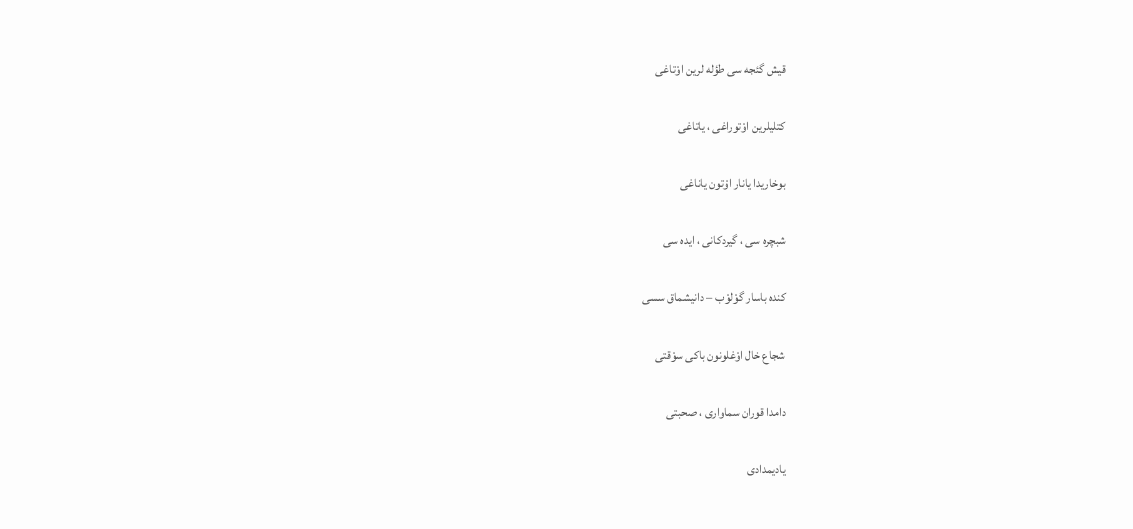قیش گئجه سى طؤله لرین اوْتاغى

کتلیلرین اوْتوراغى ، یاتاغى

بوخاریدا یانار اوْتون یاناغى

شبچره سى ، گیردکانى ، ایده سى

کنده باسار گوْلوْب – دانیشماق سسى

شجاع خال اوْغلونون باکى سوْقتى

دامدا قوران سماوارى ، صحبتى

یادیمدادى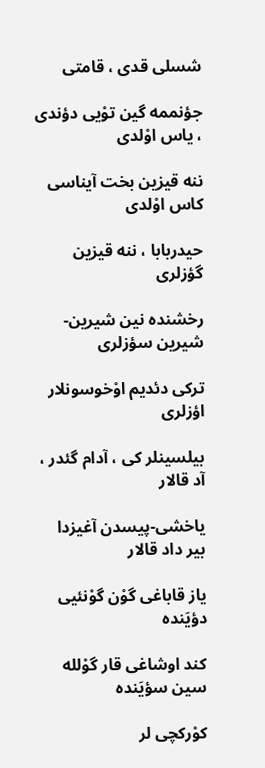شسلى قدى ، قامتى

جؤنممه گین توْیى دؤندى ، یاس اوْلدى

ننه قیزین بخت آیناسى کاس اوْلدى

حیدربابا ، ننه قیزین گؤزلرى

رخشنده نین شیرین-شیرین سؤزلرى

ترکى دئدیم اوْخوسونلار اؤزلرى

بیلسینلر کى ، آدام گئدر ، آد قالار

یاخشى-پیسدن آغیزدا بیر داد قالار

یاز قاباغى گوْن گوْنئیى دؤیَنده

کند اوشاغى قار گوْلله سین سؤیَنده

کوْرکچى لر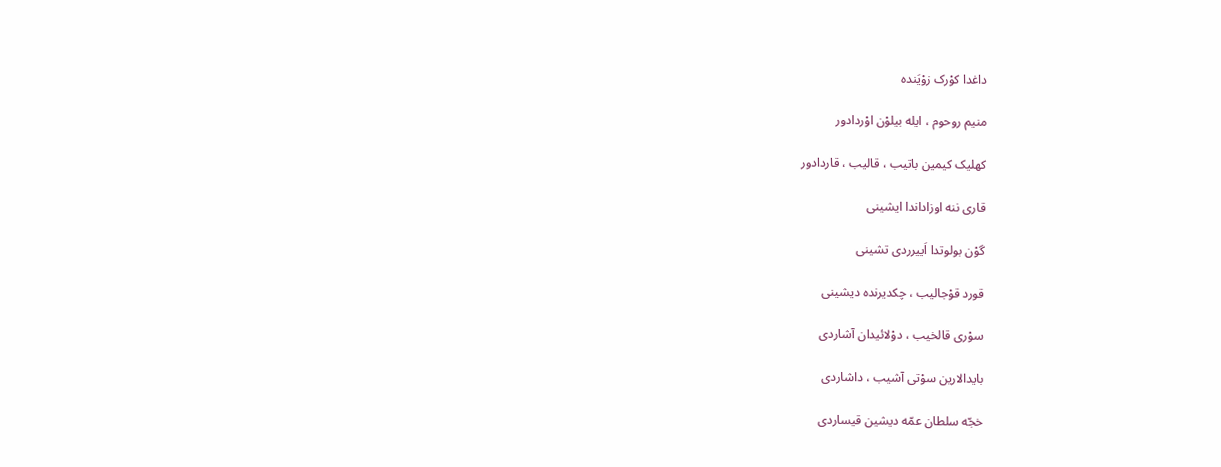داغدا کوْرک زوْیَنده

منیم روحوم ، ایله بیلوْن اوْردادور

کهلیک کیمین باتیب ، قالیب ، قاردادور

قارى ننه اوزاداندا ایشینى

گوْن بولوتدا اَییرردى تشینى

قورد قوْجالیب ، چکدیرنده دیشینى

سوْرى قالخیب ، دوْلائیدان آشاردى

بایدالارین سوْتى آشیب ، داشاردى

خجّه سلطان عمّه دیشین قیساردى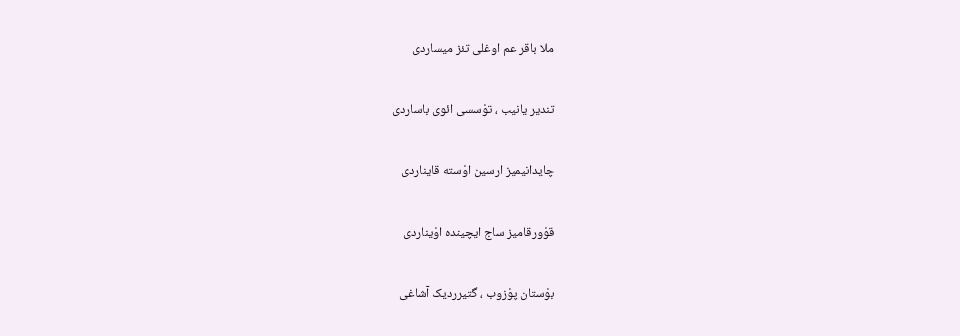ملا باقر عم اوغلى تئز میساردى

تندیر یانیب ، توْسسى ائوى باساردى

چایدانیمیز ارسین اوْسته قایناردى

قوْورقامیز ساج ایچینده اوْیناردى

بوْستان پوْزوب ، گتیرردیک آشاغى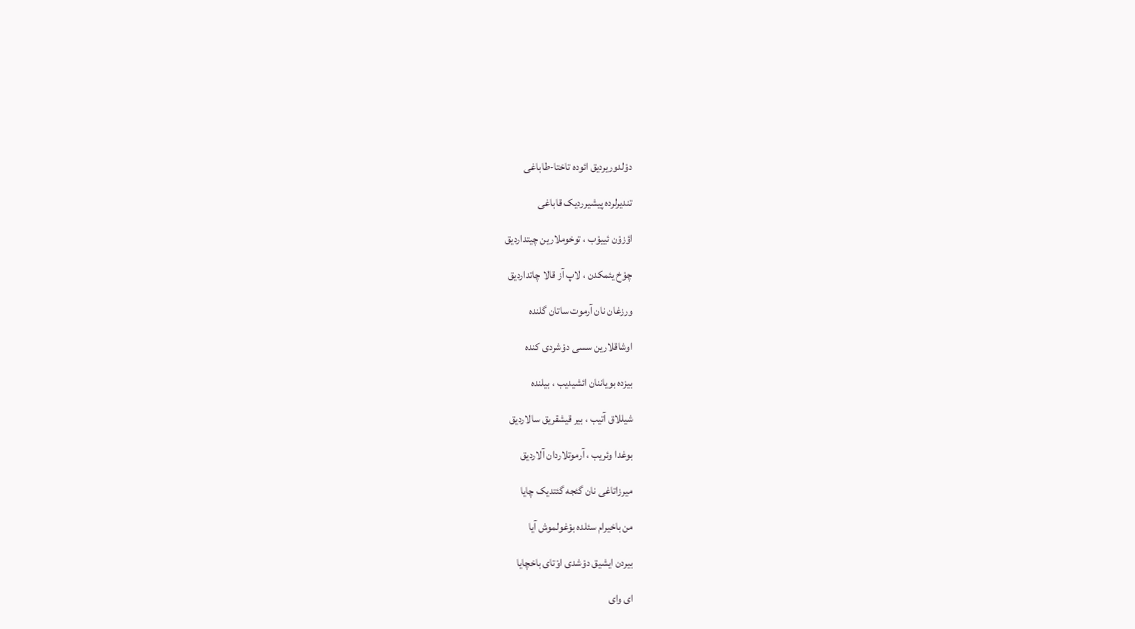دوْلدوریردیق ائوده تاختا-طاباغى

تندیرلرده پیشیرردیک قاباغى

اؤزوْن ئییوْب ، توخوملارین چیتداردیق

چوْخ یئمکدن ، لاپ آز قالا چاتداردیق

ورزغان نان آرموت ساتان گلنده

اوشاقلارین سسى دوْشردى کنده

بیزده بویاننان ائشیدیب ، بیلنده

شیللاق آتیب ، بیر قیشقریق سالاردیق

بوغدا وئریب ، آرموتلاردان آلاردیق

میرزاتاغى نان گئجه گئتدیک چایا

من باخیرام سئلده بوْغولموش آیا

بیردن ایشیق دوْشدى اوْتاى باخچایا

اى واى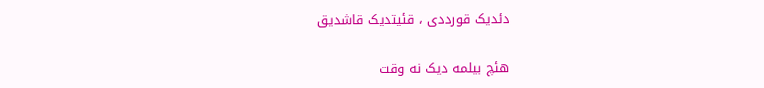دئدیک قورددى ، قئیتدیک قاشدیق

هئچ بیلمه دیک نه وقت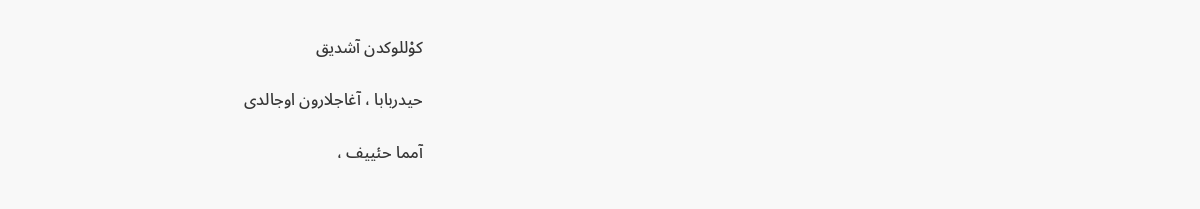کوْللوکدن آشدیق

حیدربابا ، آغاجلارون اوجالدى

آمما حئییف ،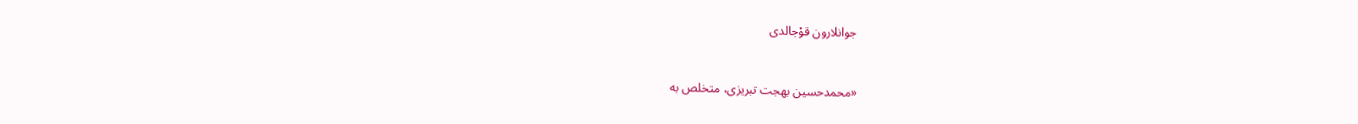جوانلارون قوْجالدى



«محمدحسین بهجت تبریزی، متخلص به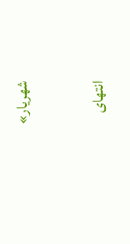شهریار»

انتهای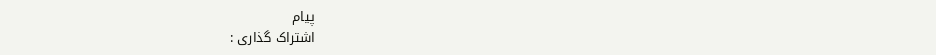پیام
اشتراک گذاری :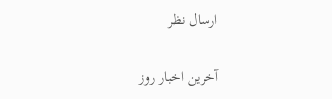ارسال نظر

آخرین اخبار روز